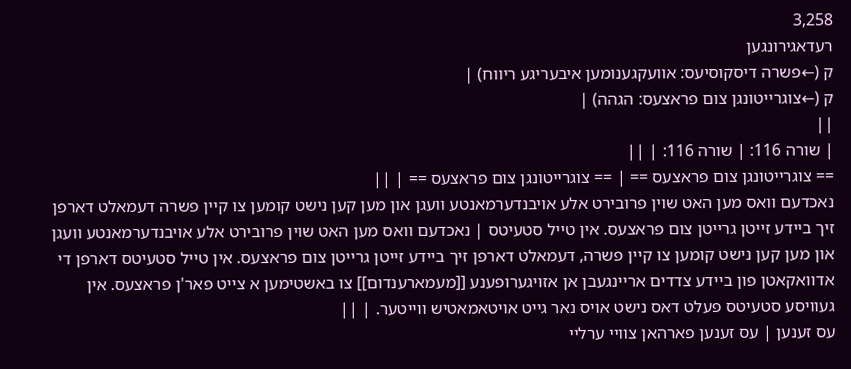3,258
רעדאגירונגען
ק (←פשרה דיסקוסיעס: אוועקגענומען איבעריגע ריווח) |
ק (←צוגרייטונגן צום פראצעס: הגהה) |
||
| שורה 116: | שורה 116: | ||
== צוגרייטונגן צום פראצעס == | == צוגרייטונגן צום פראצעס == | ||
נאכדעם וואס מען האט שוין פרובירט אלע אויבנדערמאנטע וועגן און מען קען נישט קומען צו קיין פשרה דעמאלט דארפן זיך ביידע זייטן גרייטן צום פראצעס. אין טייל סטעיטס | נאכדעם וואס מען האט שוין פרובירט אלע אויבנדערמאנטע וועגן און מען קען נישט קומען צו קיין פשרה, דעמאלט דארפן זיך ביידע זייטן גרייטן צום פראצעס. אין טייל סטעיטס דארפן די אדוואקאטן פון ביידע צדדים אריינגעבן אן אזויגערופענע [[מעמארענדום]] צו באשטימען א צייט פאר'ן פראצעס. אין געוויסע סטעיטס פעלט דאס נישט אויס נאר גייט אויטאמאטיש ווייטער. | ||
עס זענען | עס זענען פארהאן צוויי ערליי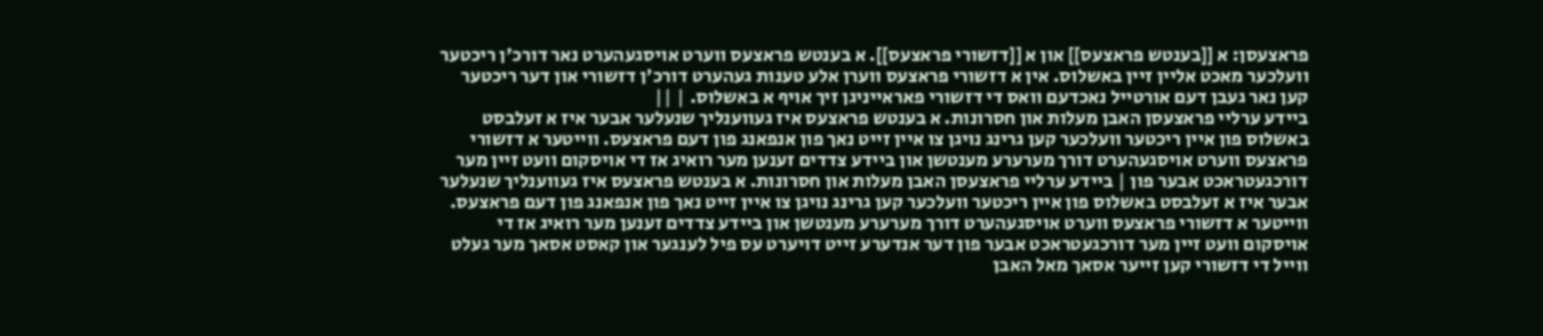פראצעסן: א [[בענטש פראצעס]] און א [[דזשורי פראצעס]]. א בענטש פראצעס ווערט אויסגעהערט נאר דורכ'ן ריכטער וועלכער מאכט אליין זיין באשלוס. אין א דזשורי פראצעס ווערן אלע טענות געהערט דורכ'ן דזשורי און דער ריכטער קען נאר געבן דעם אורטייל נאכדעם וואס די דזשורי פאראייניגן זיך אויף א באשלוס. | ||
ביידע ערליי פראצעסן האבן מעלות און חסרונות. א בענטש פראצעס איז געווענליך שנעלער אבער איז א זעלבסט באשלוס פון איין ריכטער וועלכער קען גרינג נויגן צו איין זייט נאך פון אנפאנג פון דעם פראצעס. ווייטער א דזשורי פראצעס ווערט אויסגעהערט דורך מערערע מענטשן און ביידע צדדים זענען מער רואיג אז די אויסקום וועט זיין מער דורכגעטראכט אבער פון | ביידע ערליי פראצעסן האבן מעלות און חסרונות. א בענטש פראצעס איז געווענליך שנעלער אבער איז א זעלבסט באשלוס פון איין ריכטער וועלכער קען גרינג נויגן צו איין זייט נאך פון אנפאנג פון דעם פראצעס. ווייטער א דזשורי פראצעס ווערט אויסגעהערט דורך מערערע מענטשן און ביידע צדדים זענען מער רואיג אז די אויסקום וועט זיין מער דורכגעטראכט אבער פון דער אנדערע זייט דויערט עס פיל לענגער און קאסט אסאך מער געלט ווייל די דזשורי קען זייער אסאך מאל האבן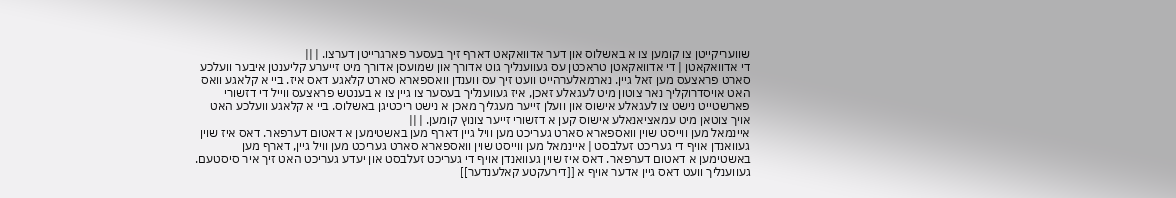שוועריקייטן צו קומען צו א באשלוס און דער אדוואקאט דארף זיך בעסער פארגרייטן דערצו. | ||
די אדוואקאטן | די אדוואקאטן טראכטן עס געווענליך גוט אדורך און שמועסן אדורך מיט זייערע קליענטן איבער וועלכע סארט פראצעס מען זאל גיין. נארמאלערהייט וועט זיך עס ווענדן וואספארא סארט קלאגע דאס איז. ביי א קלאגע וואס האט אויסדרוקליך נאר צוטון מיט לעגאלע זאכן, איז געווענליך בעסער צו גיין צו א בענטש פראצעס ווייל די דזשורי פארשטייט נישט צו לעגאלע אישוס און וועלן זייער מעגליך מאכן א נישט ריכטיגן באשלוס. ביי א קלאגע וועלכע האט אויך צוטאן מיט עמאציאנאלע אישוס קען א דזשורי זייער צונוץ קומען. | ||
איינמאל מען ווייסט שוין וואספארא סארט געריכט מען וויל גיין דארף מען באשטימען א דאטום דערפאר. דאס איז שוין געוואנדן אויף די געריכט זעלבסט | איינמאל מען ווייסט שוין וואספארא סארט געריכט מען וויל גיין, דארף מען באשטימען א דאטום דערפאר. דאס איז שוין געוואנדן אויף די געריכט זעלבסט און יעדע געריכט האט זיך איר סיסטעם. געווענליך וועט דאס גיין אדער אויף א [[דירעקטע קאלענדער]]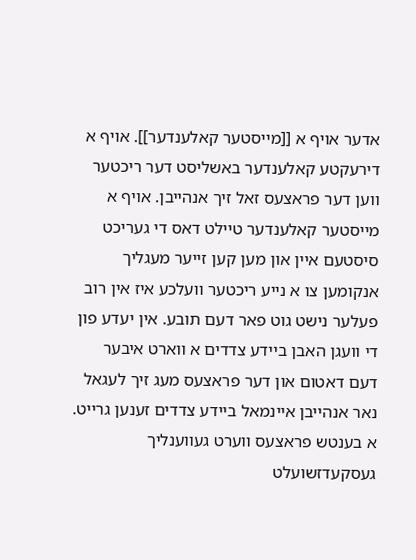אדער אויף א [[מייסטער קאלענדער]]. אויף א דירעקטע קאלענדער באשליסט דער ריכטער ווען דער פראצעס זאל זיך אנהייבן. אויף א מייסטער קאלענדער טיילט דאס די געריכט סיסטעם איין און מען קען זייער מעגליך אנקומען צו א נייע ריכטער וועלכע איז אין רוב פעלער נישט גוט פאר דעם תובע. אין יעדע פון די וועגן האבן ביידע צדדים א ווארט איבער דעם דאטום און דער פראצעס מעג זיך לעגאל נאר אנהייבן איינמאל ביידע צדדים זענען גרייט. א בענטש פראצעס ווערט געווענליך געסקעדזשועלט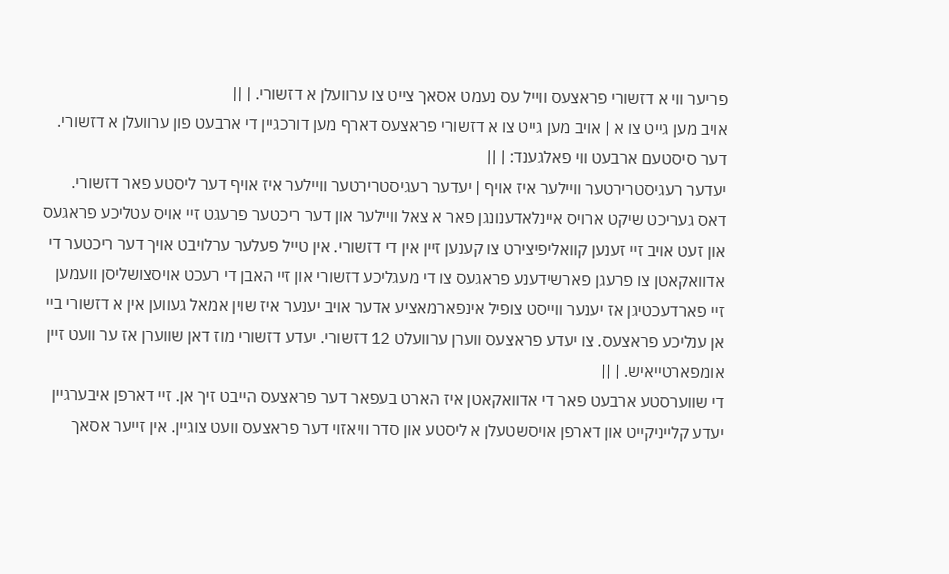פריער ווי א דזשורי פראצעס ווייל עס נעמט אסאך צייט צו ערוועלן א דזשורי. | ||
אויב מען גייט צו א | אויב מען גייט צו א דזשורי פראצעס דארף מען דורכגיין די ארבעט פון ערוועלן א דזשורי. דער סיסטעם ארבעט ווי פאלגענד: | ||
יעדער רעגיסטרירטער וויילער איז אויף | יעדער רעגיסטרירטער וויילער איז אויף דער ליסטע פאר דזשורי. דאס געריכט שיקט ארויס איינלאדענונגן פאר א צאל וויילער און דער ריכטער פרעגט זיי אויס עטליכע פראגעס און זעט אויב זיי זענען קוואליפיצירט צו קענען זיין אין די דזשורי. אין טייל פעלער ערלויבט אויך דער ריכטער די אדוואקאטן צו פרעגן פארשידענע פראגעס צו די מעגליכע דזשורי און זיי האבן די רעכט אויסצושליסן וועמען זיי פארדעכטיגן אז יענער ווייסט צופיל אינפארמאציע אדער אויב יענער איז שוין אמאל געווען אין א דזשורי ביי אן ענליכע פראצעס. צו יעדע פראצעס ווערן ערוועלט 12 דזשורי. יעדע דזשורי מוז דאן שווערן אז ער וועט זיין אומפארטייאיש. | ||
די שווערסטע ארבעט פאר די אדוואקאטן איז הארט בעפאר דער פראצעס הייבט זיך אן. זיי דארפן איבערגיין יעדע קלייניקייט און דארפן אויסשטעלן א ליסטע און סדר וויאזוי דער פראצעס וועט צוגיין. אין זייער אסאך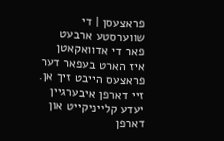פראצעסן | די שווערסטע ארבעט פאר די אדוואקאטן איז הארט בעפאר דער פראצעס הייבט זיך אן. זיי דארפן איבערגיין יעדע קלייניקייט און דארפן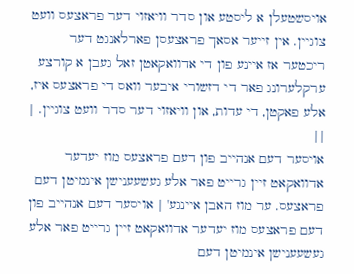אויסשטעלן א ליסטע און סדר וויאזוי דער פראצעס וועט צוגיין. אין זייער אסאך פראצעסן פארלאנגט דער ריכטער אז איינע פון די אדוואקאטן זאל געבן א קורצע ערקלערונג פאר די דזשורי איבער וואס די פראצעס איז, אלע פאקטן, די עדות, און וויאזוי דער סדר וועט צוגיין. | ||
אויסער דעם אנהייב פון דעם פראצעס מוז יעדער אדוואקאט זיין גרייט פאר אלע געשעענישן אינמיטן דעם פראצעס. ער מוז האבן איינגע' | אויסער דעם אנהייב פון דעם פראצעס מוז יעדער אדוואקאט זיין גרייט פאר אלע געשעענישן אינמיטן דעם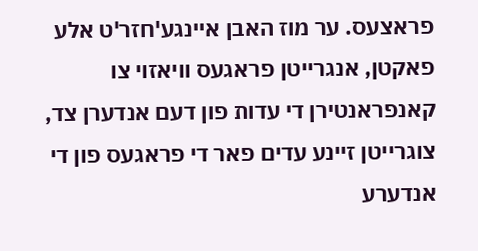פראצעס. ער מוז האבן איינגע'חזר'ט אלע פאקטן, אנגרייטן פראגעס וויאזוי צו קאנפראנטירן די עדות פון דעם אנדערן צד, צוגרייטן זיינע עדים פאר די פראגעס פון די אנדערע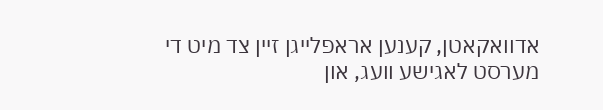אדוואקאטן, קענען אראפלייגן זיין צד מיט די מערסט לאגישע וועג, און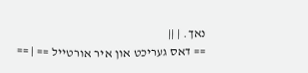נאך. | ||
== דאס געריכט און איר אורטייל == | ==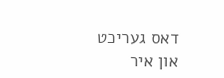דאס געריכט און איר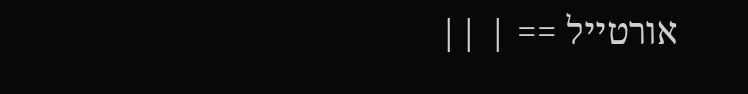אורטייל == | ||